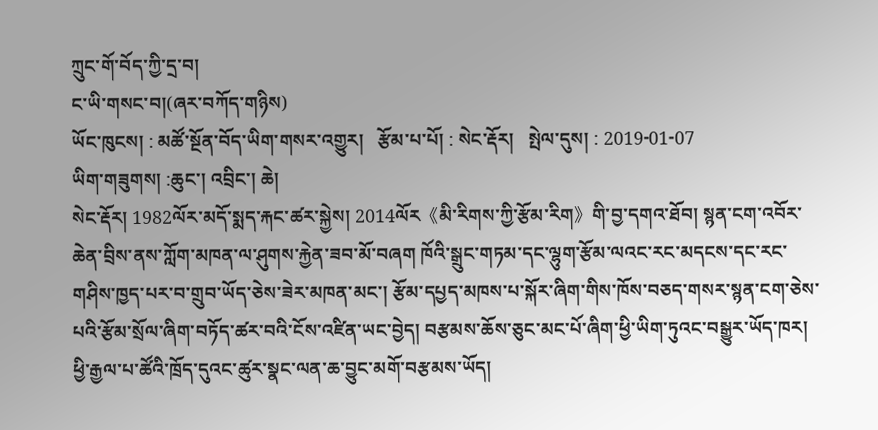ཀྲུང་གོ་བོད་ཀྱི་དྲ་བ།
ང་ཡི་གསང་བ།(ཞར་བཀོད་གཉིས)
ཡོང་ཁུངས། : མཚོ་སྔོན་བོད་ཡིག་གསར་འགྱུར།   རྩོམ་པ་པོ། : སེང་རྡོར།   སྤེལ་དུས། : 2019-01-07
ཡིག་གཟུགས། :ཆུང་། འབྲིང་། ཆེ།
སེང་རྡོར། 1982ལོར་མདོ་སྨད་རྐང་ཚར་སྐྱེས། 2014ལོར《མི་རིགས་ཀྱི་རྩོམ་རིག》གི་བྱ་དགའ་ཐོབ། སྙན་ངག་འབོར་ཆེན་བྲིས་ནས་ཀློག་མཁན་ལ་ཤུགས་རྐྱེན་ཟབ་མོ་བཞག ཁོའི་སྒྲུང་གཏམ་དང་ལྷུག་རྩོམ་ལའང་རང་མདངས་དང་རང་གཤིས་ཁྱད་པར་བ་གྲུབ་ཡོད་ཅེས་ཟེར་མཁན་མང་། རྩོམ་དཔྱད་མཁས་པ་སྐོར་ཞིག་གིས་ཁོས་བཅད་གསར་སྙན་ངག་ཅེས་པའི་རྩོམ་སྲོལ་ཞིག་བཏོད་ཚར་བའི་ངོས་འཛིན་ཡང་བྱེད། བརྩམས་ཆོས་ཅུང་མང་པོ་ཞིག་ཕྱི་ཡིག་ཏུའང་བསྒྱུར་ཡོད་ཁར། ཕྱི་རྒྱལ་པ་ཚོའི་ཁྲོད་དུའང་ཚུར་སྣང་ལན་ཆ་བྱུང་མགོ་བརྩམས་ཡོད།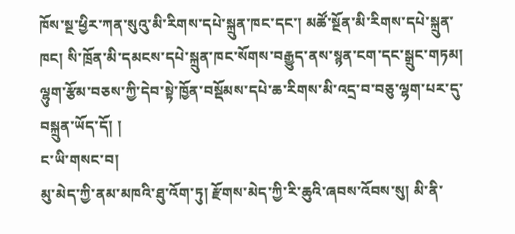ཁོས་སྔ་ཕྱིར་ཀན་སུའུ་མི་རིགས་དཔེ་སྐྲུན་ཁང་དང་། མཚོ་སྔོན་མི་རིགས་དཔེ་སྐྲུན་ཁང། སི་ཁྲོན་མི་དམངས་དཔེ་སྐྲུན་ཁང་སོགས་བརྒྱུད་ནས་སྙན་ངག་དང་སྒྲུང་གཏམ། ལྷུག་རྩོམ་བཅས་ཀྱི་དེབ་སྟེ་ཁྱོན་བསྡོམས་དཔེ་ཆ་རིགས་མི་འདྲ་བ་བཅུ་ལྷག་པར་དུ་བསྐྲུན་ཡོད་དོ། །
ང་ཡི་གསང་བ།
མུ་མེད་ཀྱི་ནམ་མཁའི་ཐུ་འོག་ཏུ། རྫོགས་མེད་ཀྱི་རི་ཆུའི་ཞབས་འོབས་སུ། མི་ནི་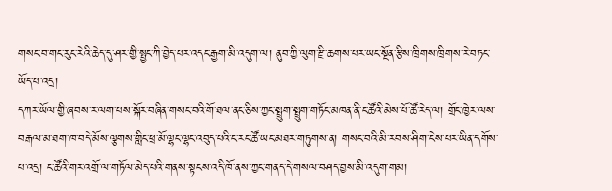གསང་བ་གང་རུང་རེའི་ཆེད་དུ་ཤར་གྱི་སྤྱང་ཀི་བྱེད་པར་འདང་རྒྱག་མི་འདུག་ལ། ནུབ་ཀྱི་ལུག་རྫི་ཆགས་པར་ཡང་སྔོན་རྩིས་ཁྲིགས་ཁྲིགས་རེ་བཏང་ཡོད་པ་འདྲ།
དཀར་ཡོལ་གྱི་ཞབས་ར་ལག་པས་སྐོར་བཞིན་གསང་བའི་གོ་ཐལ་ནང་ཅིས་ཀྱང་སྤྲུག་སྤྲུག་གཏོང་མཁན་ནི་ང་ཚོའི་མེས་པོ་ཚོ་རེད་ལ། གྲོང་ཁྱེར་ལས་བརྒལ་མ་ཐག་ཁ་བདེ་མོས་ལྕགས་གླིང་ཕྲ་མོ་ལྷང་ལྷང་འབུད་པའི་ང་རང་ཚོ་ཡང་མཐར་གཏུགས་ན། གསང་བའི་མི་རབས་ཤིག་ངེས་པར་ཡིན་དགོས་པ་འདྲ། ང་ཚོའི་གར་འགྲོ་ལ་གཏོལ་མེད་པའི་གནས་སྟངས་འདི་ཁོ་ནས་ཀྱང་གནད་དེ་གསལ་བཤད་བྱས་མི་འདུག་གམ།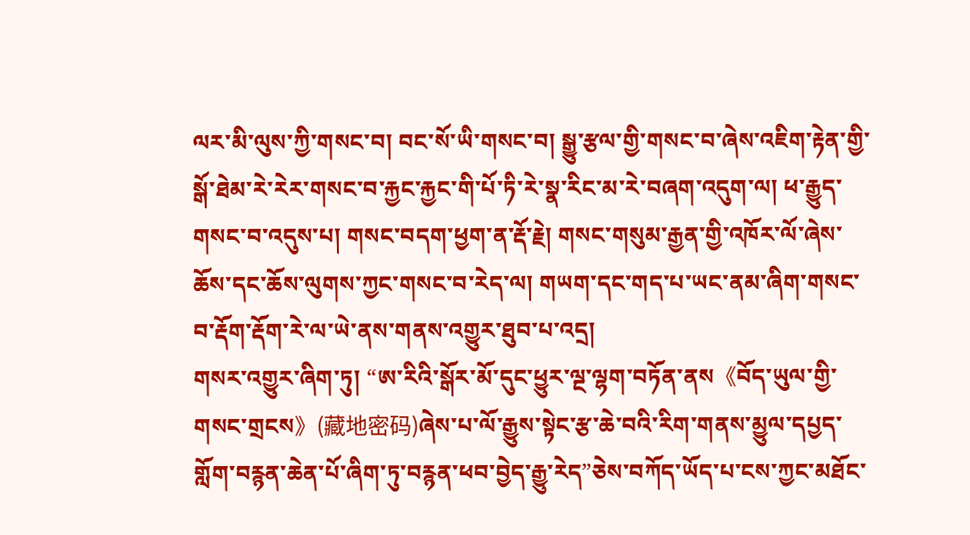ལར་མི་ལུས་ཀྱི་གསང་བ། བང་སོ་ཡི་གསང་བ། སྒྱུ་རྩལ་གྱི་གསང་བ་ཞེས་འཇིག་རྟེན་གྱི་སྒོ་ཐེམ་རེ་རེར་གསང་བ་རྐྱང་རྐྱང་གི་པོ་ཏི་རེ་སྣ་རིང་མ་རེ་བཞག་འདུག་ལ། ཕ་རྒྱུད་གསང་བ་འདུས་པ། གསང་བདག་ཕྱག་ན་རྡོ་རྗེ། གསང་གསུམ་རྒྱན་གྱི་འཁོར་ལོ་ཞེས་ཆོས་དང་ཆོས་ལུགས་ཀྱང་གསང་བ་རེད་ལ། གཡག་དང་གད་པ་ཡང་ནམ་ཞིག་གསང་བ་རྡོག་རྡོག་རེ་ལ་ཡེ་ནས་གནས་འགྱུར་ཐུབ་པ་འདྲ།
གསར་འགྱུར་ཞིག་ཏུ། “ཨ་རིའི་སྒོར་མོ་དུང་ཕྱུར་ལྔ་ལྷག་བཏོན་ནས《བོད་ཡུལ་གྱི་གསང་གྲངས》(藏地密码)ཞེས་པ་ལོ་རྒྱུས་སྟེང་རྩ་ཆེ་བའི་རིག་གནས་མྱུལ་དཔྱད་གློག་བརྙན་ཆེན་པོ་ཞིག་ཏུ་བརྙན་ཕབ་བྱེད་རྒྱུ་རེད”ཅེས་བཀོད་ཡོད་པ་ངས་ཀྱང་མཐོང་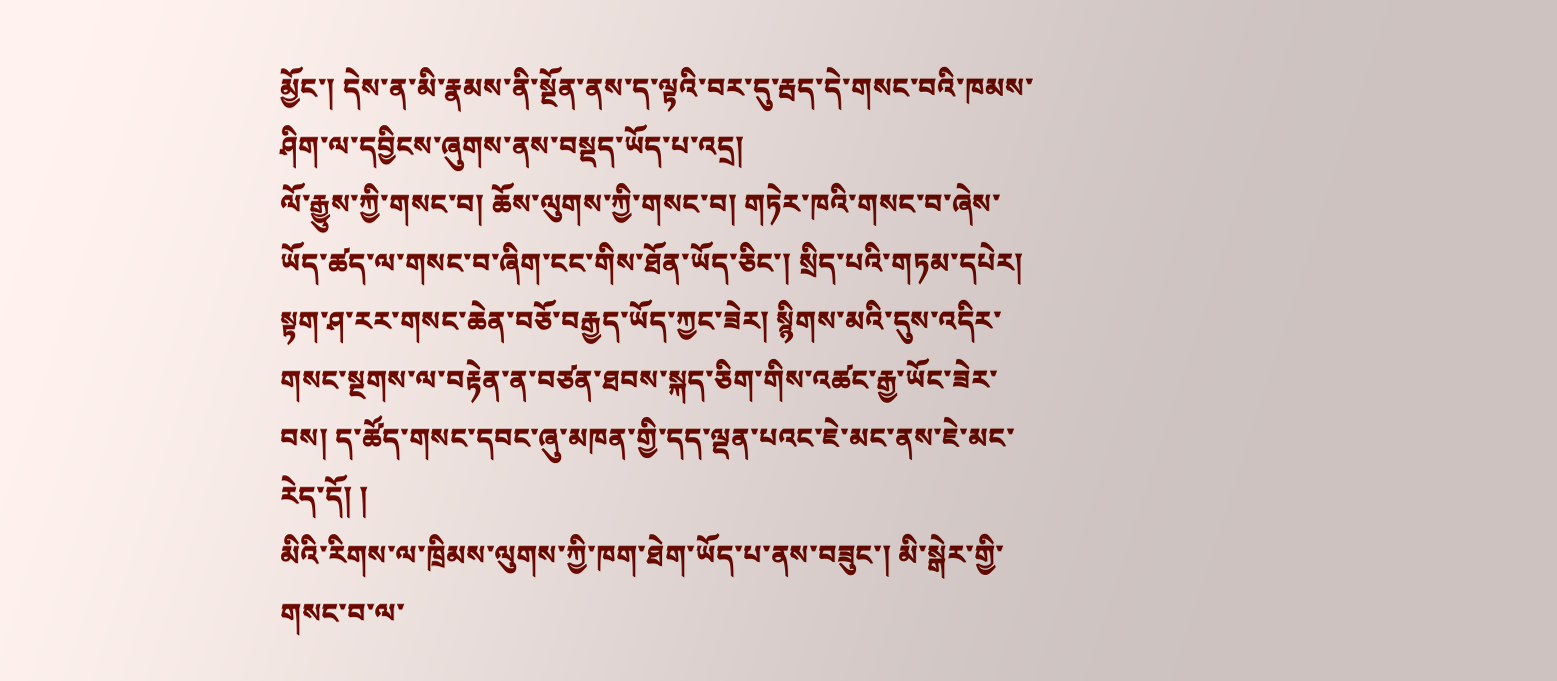མྱོང་། དེས་ན་མི་རྣམས་ནི་སྔོན་ནས་ད་ལྟའི་བར་དུ་རྦད་དེ་གསང་བའི་ཁམས་ཤིག་ལ་དབྱིངས་ཞུགས་ནས་བསྡད་ཡོད་པ་འདྲ།
ལོ་རྒྱུས་ཀྱི་གསང་བ། ཆོས་ལུགས་ཀྱི་གསང་བ། གཏེར་ཁའི་གསང་བ་ཞེས་ཡོད་ཚད་ལ་གསང་བ་ཞིག་ངང་གིས་ཐོན་ཡོད་ཅིང་། སྲིད་པའི་གཏམ་དཔེར། སྟག་ཤ་རར་གསང་ཆེན་བཅོ་བརྒྱད་ཡོད་ཀྱང་ཟེར། སྙིགས་མའི་དུས་འདིར་གསང་སྔགས་ལ་བརྟེན་ན་བཙན་ཐབས་སྐད་ཅིག་གིས་འཚང་རྒྱ་ཡོང་ཟེར་བས། ད་ཚོད་གསང་དབང་ཞུ་མཁན་གྱི་དད་ལྡན་པའང་ཇེ་མང་ནས་ཇེ་མང་རེད་དོ། །
མིའི་རིགས་ལ་ཁྲིམས་ལུགས་ཀྱི་ཁག་ཐེག་ཡོད་པ་ནས་བཟུང་། མི་སྒེར་གྱི་གསང་བ་ལ་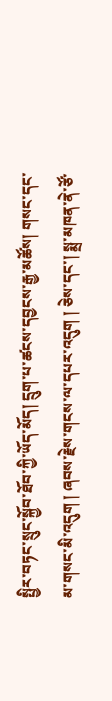སྤྱིར་བཏང་སྲུང་སྐྱོབ་ཐོབ་ཀྱི་ཡོད་མོད། དྲུག་པ་ཚངས་དབྱངས་རྒྱ་མཚོས། གསང་དང་མ་གསང་མི་འདུག ། ཞབས་རྗེས་གངས་ལ་དཔར་འདུག ། ཅེས་དང་། སྨྲ་མཁན་ནེ་ཙོ་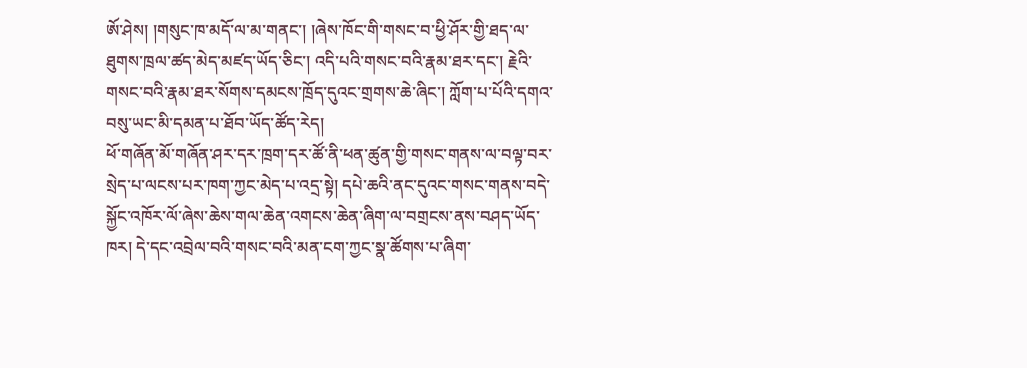ཨོ་ཤེས། །གསུང་ཁ་མདོ་ལ་མ་གནང་། །ཞེས་ཁོང་གི་གསང་བ་ཕྱི་ཤོར་གྱི་ཐད་ལ་ཐུགས་ཁྲལ་ཚད་མེད་མཛད་ཡོད་ཅིང་། འདི་པའི་གསང་བའི་རྣམ་ཐར་དང་། རྗེའི་གསང་བའི་རྣམ་ཐར་སོགས་དམངས་ཁྲོད་དུའང་གྲགས་ཆེ་ཞིང་། ཀློག་པ་པོའི་དགའ་བསུ་ཡང་མི་དམན་པ་ཐོབ་ཡོད་ཚོད་རེད།
ཕོ་གཞོན་མོ་གཞོན་ཤར་དར་ཁྲག་དར་ཚོ་ནི་ཕན་ཚུན་གྱི་གསང་གནས་ལ་བལྟ་བར་སྲེད་པ་ལངས་པར་ཁག་ཀྱང་མེད་པ་འདྲ་སྟེ། དཔེ་ཆའི་ནང་དུའང་གསང་གནས་བདེ་སྐྱོང་འཁོར་ལོ་ཞེས་ཆེས་གལ་ཆེན་འགངས་ཆེན་ཞིག་ལ་བགྲངས་ནས་བཤད་ཡོད་ཁར། དེ་དང་འབྲེལ་བའི་གསང་བའི་མན་ངག་ཀྱང་སྣ་ཚོགས་པ་ཞིག་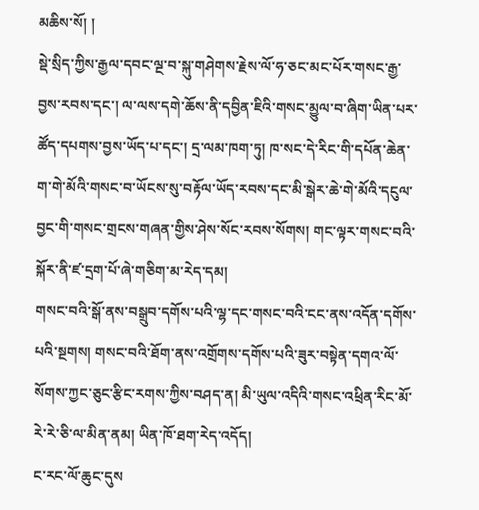མཆིས་སོ། །
སྡེ་སྲིད་ཀྱིས་རྒྱལ་དབང་ལྔ་བ་སྐུ་གཤེགས་རྗེས་ལོ་ཧ་ཅང་མང་པོར་གསང་རྒྱ་བྱས་རབས་དང་། ལ་ལས་དགེ་ཆོས་ནི་དབྱིན་ཇིའི་གསང་མྱུལ་བ་ཞིག་ཡིན་པར་ཚོད་དཔགས་བྱས་ཡོད་པ་དང་། དྲ་ལམ་ཁག་ཏུ། ཁ་སང་དེ་རིང་གི་དཔོན་ཆེན་ག་གེ་མོའི་གསང་བ་ཡོངས་སུ་བརྟོལ་ཡོད་རབས་དང་མི་སྒེར་ཆེ་གེ་མོའི་དངུལ་བྱང་གི་གསང་གྲངས་གཞན་གྱིས་ཤེས་སོང་རབས་སོགས། གང་ལྟར་གསང་བའི་སྐོར་ནི་ཛ་དྲག་པོ་ཞེ་གཅིག་མ་རེད་དམ།
གསང་བའི་སྒོ་ནས་བསྒྲུབ་དགོས་པའི་ལྷ་དང་གསང་བའི་ངང་ནས་འདོན་དགོས་པའི་སྔགས། གསང་བའི་ཐོག་ནས་འགྲོགས་དགོས་པའི་ཟུར་བསྟེན་དགའ་ལོ་སོགས་ཀྱང་ཅུང་རྩིང་རགས་ཀྱིས་བཤད་ན། མི་ཡུལ་འདིའི་གསང་འཕྲིན་རིང་མོ་རེ་རེ་ཅི་ལ་མིན་ནམ། ཡིན་ཁོ་ཐག་རེད་འདོད།
ང་རང་ལོ་ཆུང་དུས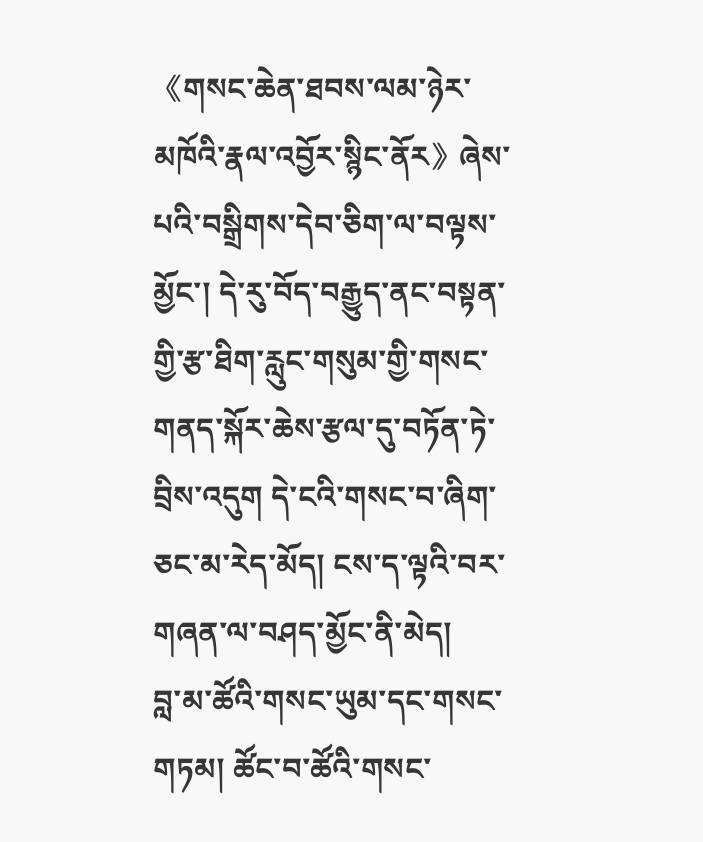《གསང་ཆེན་ཐབས་ལམ་ཉེར་མཁོའི་རྣལ་འབྱོར་སྙིང་ནོར》ཞེས་པའི་བསྒྲིགས་དེབ་ཅིག་ལ་བལྟས་མྱོང་། དེ་རུ་བོད་བརྒྱུད་ནང་བསྟན་གྱི་རྩ་ཐིག་རླུང་གསུམ་གྱི་གསང་གནད་སྐོར་ཆེས་རྩལ་དུ་བཏོན་ཏེ་བྲིས་འདུག དེ་ངའི་གསང་བ་ཞིག་ཅང་མ་རེད་མོད། ངས་ད་ལྟའི་བར་གཞན་ལ་བཤད་མྱོང་ནི་མེད།
བླ་མ་ཚོའི་གསང་ཡུམ་དང་གསང་གཏམ། ཚོང་བ་ཚོའི་གསང་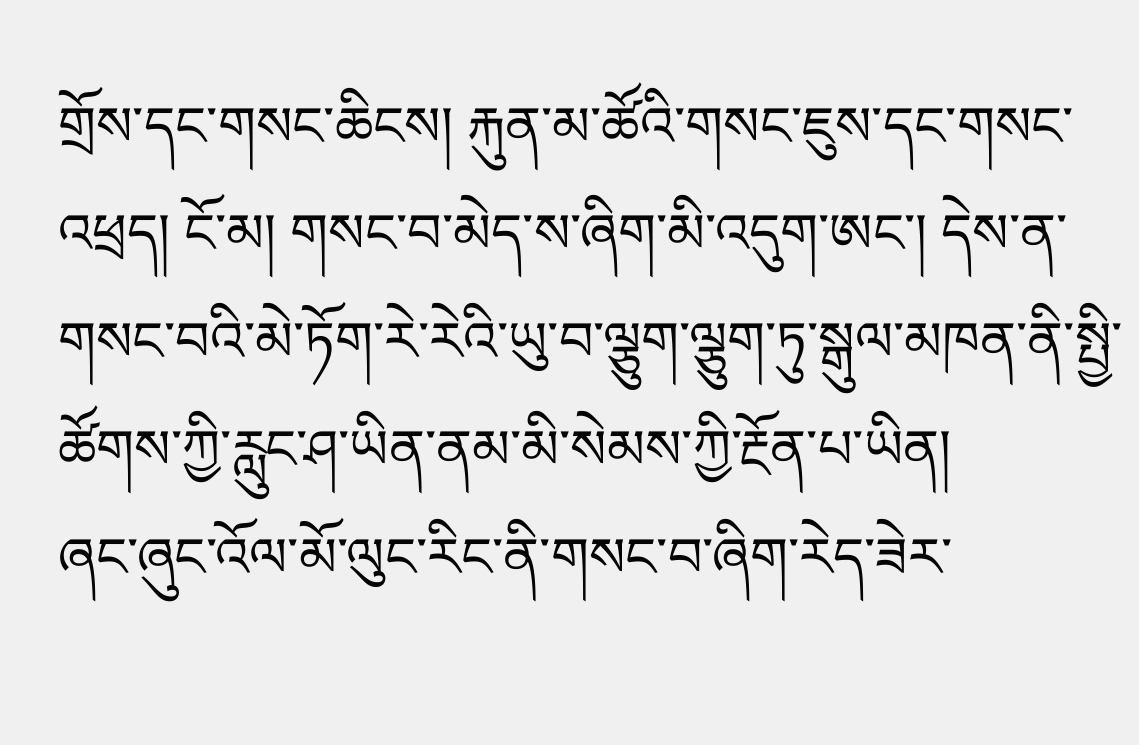གྲོས་དང་གསང་ཆིངས། རྐུན་མ་ཚོའི་གསང་ཇུས་དང་གསང་འཕྲད། ངོ་མ། གསང་བ་མེད་ས་ཞིག་མི་འདུག་ཨང་། དེས་ན་གསང་བའི་མེ་ཏོག་རེ་རེའི་ཡུ་བ་ལྕུག་ལྕུག་ཏུ་སྒུལ་མཁན་ནི་སྤྱི་ཚོགས་ཀྱི་རླུང་ཤ་ཡིན་ནམ་མི་སེམས་ཀྱི་རྔོན་པ་ཡིན།
ཞང་ཞུང་འོལ་མོ་ལུང་རིང་ནི་གསང་བ་ཞིག་རེད་ཟེར་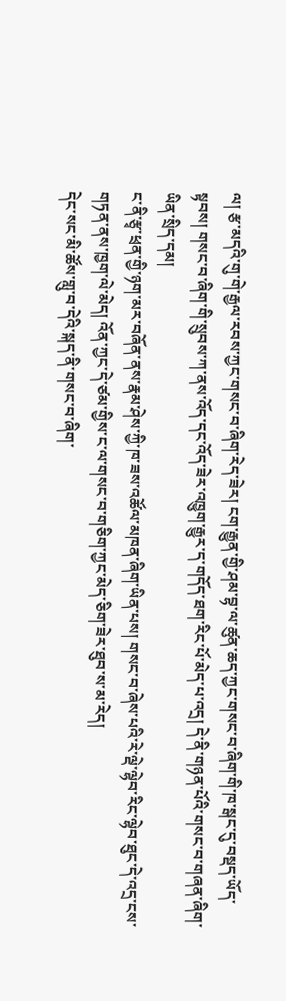ལ། རྩ་མདའི་གུ་གེ་རྒྱལ་རབས་ཀྱང་གསང་བ་ཞིག་རེད་ཟེར། ངག་རྒྱུན་གྱི་ཤམ་བྷ་ལ་ཚུན་ཆད་ཀྱང་གསང་བ་ཞིག་གི་ཁ་སྒང་དུ་བསྡད་ཡོད་སྟབས། གསང་བ་ཞིག་གི་སྲུབས་ཀ་ནས་འོད་དང་འོད་ཟེར་འཁྱུག་རྒྱུར་ད་གདོད་ཐག་རིང་པོ་མེད་པ་འདྲ། དེ་ནི་གཉན་པོའི་གསང་བ་གཞན་ཞིག་ཡིན་སྲིད་དམ།
ང་ནི་རྩྭ་ཕྲན་གྱི་ཉག་མར་བཞོན་ནས་རྣམ་ཤེས་ཀྱི་ཁ་ཟས་འཚོལ་མཁན་ཞིག་ཡིན་པས། གསང་བ་ཞེས་པའི་རེ་ལྡེ་ལྷེབ་རིང་ལྷེབ་ཐུང་དེ་འདྲ་ངས་གཏན་ནས་ཁྱག་ལེ་མེད། འོན་ཀྱང་དེ་ཙམ་གྱིས་ང་ལ་གསང་བ་གཅིག་ཀྱང་མེད་ཅིག་ཟེར་ཐུབ་ས་མ་རེད།
དེང་སང་མི་ཚོས་གླུ་བ་དེའི་སྐད་ནི་གསང་བ་ཞིག་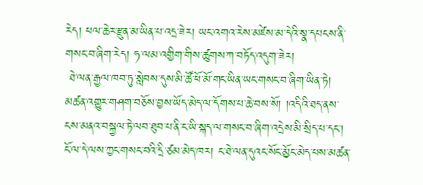རེད། ཕལ་ཆེར་རྫུན་མ་ཡིན་པ་འདྲ་ཟེར། ཡང་འགའ་རེས་མཛེས་མ་དེའི་སྣ་དཔངས་ནི་གསང་བ་ཞིག་རེད། ཧ་ལམ་འགྱིག་གིས་ཚུགས་ཀ་བཏོད་འདུག་ཟེར།
 ཐེ་ལན་རྒྱལ་ཁབ་ཏུ་སླེབས་དུས་མི་ཚོ་ཕོ་མོ་གང་ཡིན་ཡང་གསང་བ་ཞིག་ཡིན་ཏེ། མཚན་འགྱུར་གཤག་བཅོས་བྱས་ཡོད་མེད་ལ་དོགས་པ་ཆེ་བས་སོ། །འདིའི་ཐད་ནས་ངས་མནའ་བསྐྱལ་ཏེ་ལབ་ཐུབ་པ་ནི་ང་ཡི་སྐད་ལ་གསང་བ་ཞིག་འདྲེས་མི་སྲིད་པ་དང་། ངོ་ལ་དེ་ལས་ཀྱང་གསང་བའི་དྲི་ཙམ་མེད་ཁར། ང་ཐེ་ལན་དུའང་སོང་མྱོང་མེད་པས་མཚན་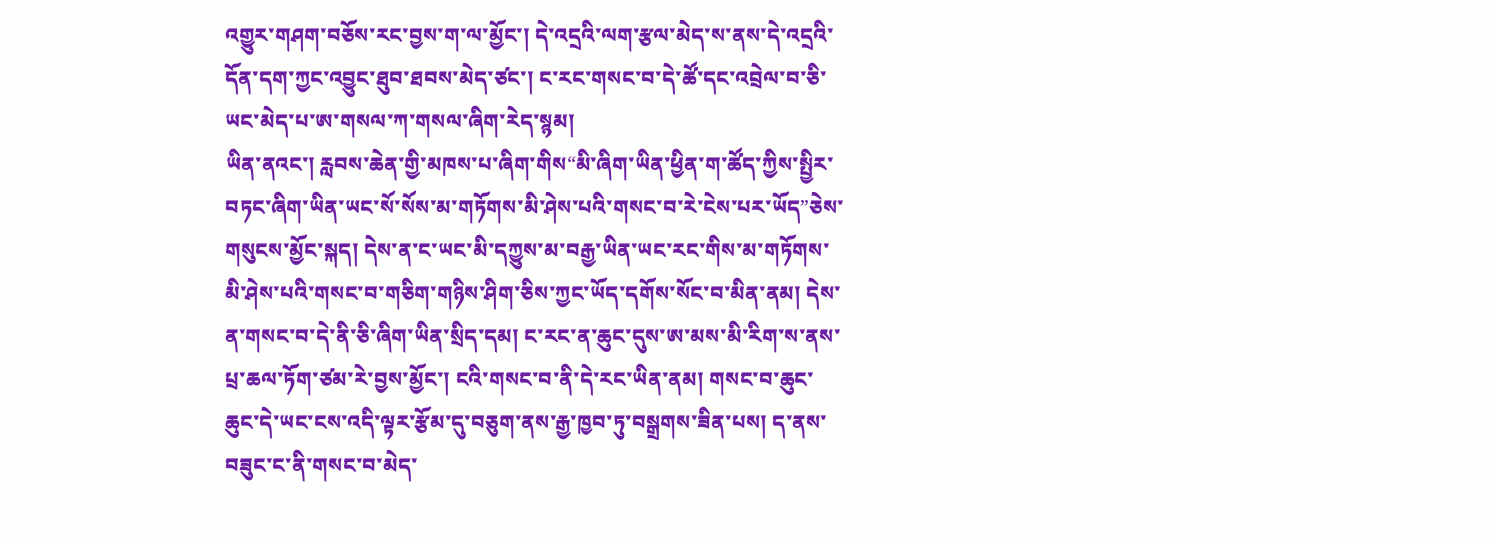འགྱུར་གཤག་བཅོས་རང་བྱས་ག་ལ་མྱོང་། དེ་འདྲའི་ལག་རྩལ་མེད་ས་ནས་དེ་འདྲའི་དོན་དག་ཀྱང་འབྱུང་ཐུབ་ཐབས་མེད་ཙང་། ང་རང་གསང་བ་དེ་ཚོ་དང་འབྲེལ་བ་ཅི་ཡང་མེད་པ་ཨ་གསལ་ཀ་གསལ་ཞིག་རེད་སྙམ།
ཡིན་ནའང་། རླབས་ཆེན་གྱི་མཁས་པ་ཞིག་གིས“མི་ཞིག་ཡིན་ཕྱིན་ག་ཚོད་ཀྱིས་སྤྱིར་བཏང་ཞིག་ཡིན་ཡང་སོ་སོས་མ་གཏོགས་མི་ཤེས་པའི་གསང་བ་རེ་ངེས་པར་ཡོད”ཅེས་གསུངས་མྱོང་སྐད། དེས་ན་ང་ཡང་མི་དཀྱུས་མ་བརྒྱ་ཡིན་ཡང་རང་གིས་མ་གཏོགས་མི་ཤེས་པའི་གསང་བ་གཅིག་གཉིས་ཤིག་ཅིས་ཀྱང་ཡོད་དགོས་སོང་བ་མིན་ནམ། དེས་ན་གསང་བ་དེ་ནི་ཅི་ཞིག་ཡིན་སྲིད་དམ། ང་རང་ན་ཆུང་དུས་ཨ་མས་མི་རིག་ས་ནས་པྲ་ཆལ་ཏོག་ཙམ་རེ་བྱས་མྱོང་། ངའི་གསང་བ་ནི་དེ་རང་ཡིན་ནམ། གསང་བ་ཆུང་ཆུང་དེ་ཡང་ངས་འདི་ལྟར་རྩོམ་དུ་བཅུག་ནས་རྒྱ་ཁྱབ་ཏུ་བསྒྲགས་ཟིན་པས། ད་ནས་བཟུང་ང་ནི་གསང་བ་མེད་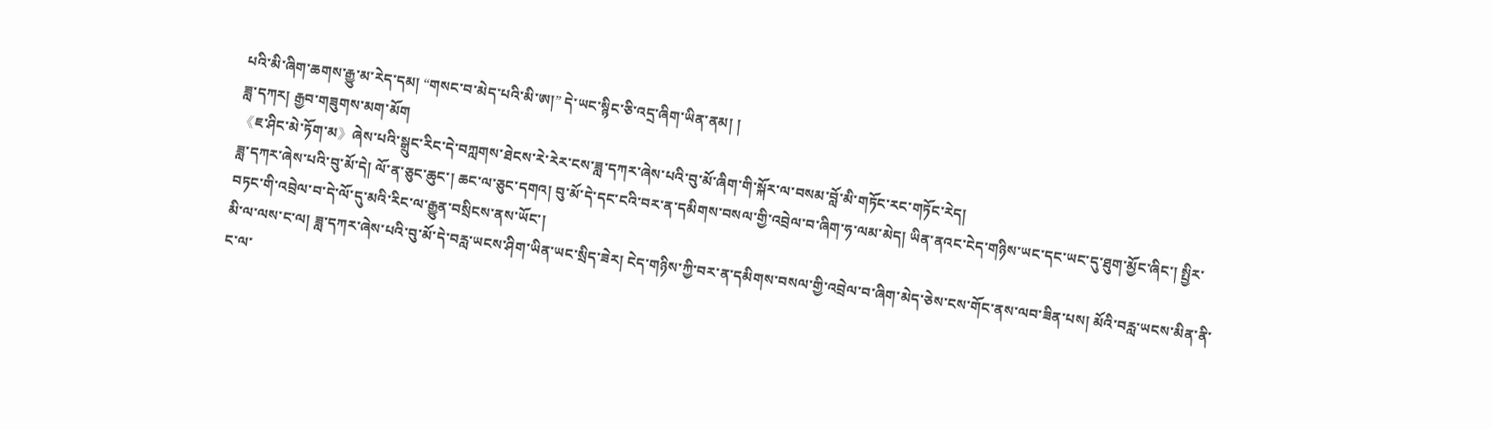པའི་མི་ཞིག་ཆགས་རྒྱུ་མ་རེད་དམ། “གསང་བ་མེད་པའི་མི་ཨ།” དེ་ཡང་སྙིང་ཅི་འདྲ་ཞིག་ཡིན་ནམ། །
ཟླ་དཀར། རྒྱབ་གཟུགས་མག་མོག
《ཇ་ཤིང་མེ་ཏོག་མ》ཞེས་པའི་སྒྲུང་རིང་དེ་བཀླགས་ཐེངས་རེ་རེར་ངས་ཟླ་དཀར་ཞེས་པའི་བུ་མོ་ཞིག་གི་སྐོར་ལ་བསམ་བློ་མི་གཏོང་རང་གཏོང་རེད།
ཟླ་དཀར་ཞེས་པའི་བུ་མོ་དེ། ལོ་ན་ཅུང་ཆུང་། ཆང་ལ་ཅུང་དགའ། བུ་མོ་དེ་དང་ངའི་བར་ན་དམིགས་བསལ་གྱི་འབྲེལ་བ་ཞིག་ཧ་ལམ་མེད། ཡིན་ནའང་ངེད་གཉིས་ཡང་དང་ཡང་དུ་ཐུག་མྱོང་ཞིང་། སྤྱིར་བཏང་གི་འབྲེལ་བ་དེ་ལོ་དུ་མའི་རིང་ལ་རྒྱུན་བསྲིངས་ནས་ཡོང་།
མི་ལ་ལས་ང་ལ། ཟླ་དཀར་ཞེས་པའི་བུ་མོ་དེ་བརླ་ཡངས་ཤིག་ཡིན་ཡང་སྲིད་ཟེར། ངེད་གཉིས་ཀྱི་བར་ན་དམིགས་བསལ་གྱི་འབྲེལ་བ་ཞིག་མེད་ཅེས་ངས་གོང་ནས་ལབ་ཟིན་པས། མོའི་བརླ་ཡངས་མིན་ནི་ང་ལ་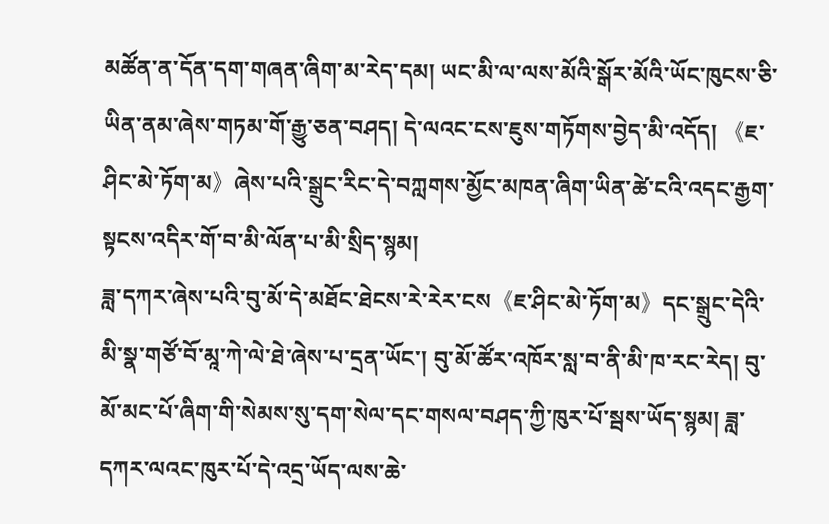མཚོན་ན་དོན་དག་གཞན་ཞིག་མ་རེད་དམ། ཡང་མི་ལ་ལས་མོའི་སྒོར་མོའི་ཡོང་ཁུངས་ཅི་ཡིན་ནམ་ཞེས་གཏམ་གོ་རྒྱུ་ཅན་བཤད། དེ་ལའང་ངས་ཇུས་གཏོགས་བྱེད་མི་འདོད། 《ཇ་ཤིང་མེ་ཏོག་མ》ཞེས་པའི་སྒྲུང་རིང་དེ་བཀླགས་མྱོང་མཁན་ཞིག་ཡིན་ཚེ་ངའི་འདང་རྒྱག་སྟངས་འདིར་གོ་བ་མི་ལོན་པ་མི་སྲིད་སྙམ།
ཟླ་དཀར་ཞེས་པའི་བུ་མོ་དེ་མཐོང་ཐེངས་རེ་རེར་ངས《ཇ་ཤིང་མེ་ཏོག་མ》དང་སྒྲུང་དེའི་མི་སྣ་གཙོ་བོ་མཱ་ཀེ་ལེ་ཐེ་ཞེས་པ་དྲན་ཡོང་། བུ་མོ་ཚོར་འཁོར་སླ་བ་ནི་མི་ཁ་རང་རེད། བུ་མོ་མང་པོ་ཞིག་གི་སེམས་སུ་དག་སེལ་དང་གསལ་བཤད་ཀྱི་ཁུར་པོ་སྦས་ཡོད་སྙམ། ཟླ་དཀར་ལའང་ཁུར་པོ་དེ་འདྲ་ཡོད་ལས་ཆེ་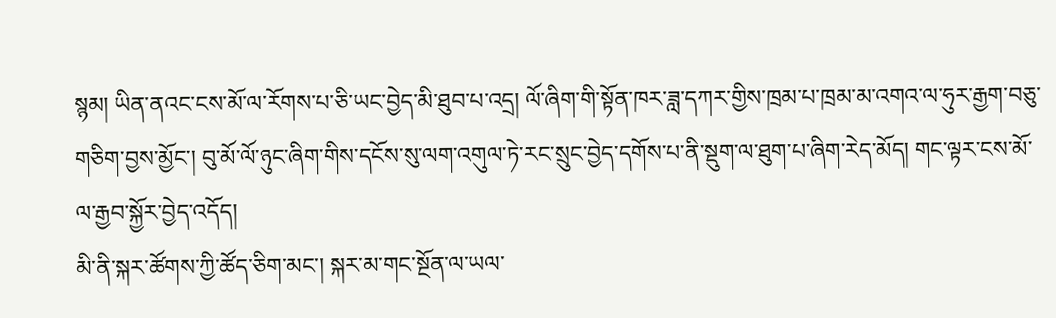སྙམ། ཡིན་ནའང་ངས་མོ་ལ་རོགས་པ་ཅི་ཡང་བྱེད་མི་ཐུབ་པ་འདྲ། ལོ་ཞིག་གི་སྟོན་ཁར་ཟླ་དཀར་གྱིས་ཁྲམ་པ་ཁྲམ་མ་འགའ་ལ་ཧུར་རྒྱག་བཅུ་གཅིག་བྱས་མྱོང་། བུ་མོ་ལོ་ཉུང་ཞིག་གིས་དངོས་སུ་ལག་འགུལ་ཏེ་རང་སྲུང་བྱེད་དགོས་པ་ནི་སྡུག་ལ་ཐུག་པ་ཞིག་རེད་མོད། གང་ལྟར་ངས་མོ་ལ་རྒྱབ་སྐྱོར་བྱེད་འདོད།
མི་ནི་སྐར་ཚོགས་ཀྱི་ཚོད་ཅིག་མང་། སྐར་མ་གང་སྔོན་ལ་ཡལ་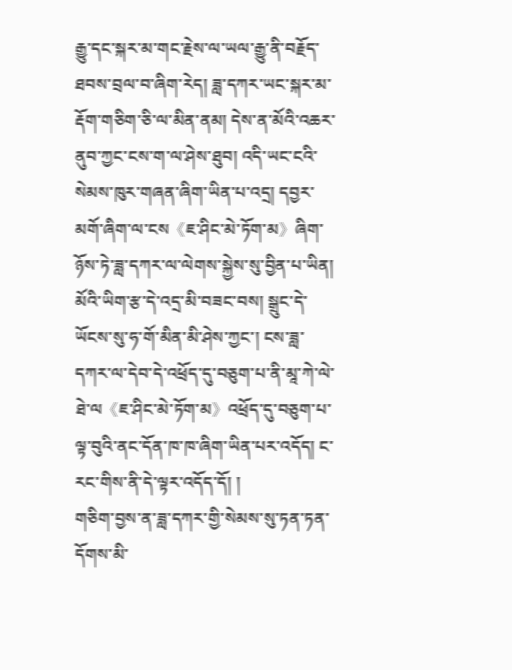རྒྱུ་དང་སྐར་མ་གང་རྗེས་ལ་ཡལ་རྒྱུ་ནི་བརྗོད་ཐབས་བྲལ་བ་ཞིག་རེད། ཟླ་དཀར་ཡང་སྐར་མ་རྡོག་གཅིག་ཅི་ལ་མིན་ནམ། དེས་ན་མོའི་འཆར་ནུབ་ཀྱང་ངས་ག་ལ་ཤེས་ཐུབ། འདི་ཡང་ངའི་སེམས་ཁུར་གཞན་ཞིག་ཡིན་པ་འདྲ། དབྱར་མགོ་ཞིག་ལ་ངས《ཇ་ཤིང་མེ་ཏོག་མ》ཞིག་ཉོས་ཏེ་ཟླ་དཀར་ལ་ལེགས་སྐྱེས་སུ་བྱིན་པ་ཡིན། མོའི་ཡིག་རྩ་དེ་འདྲ་མི་བཟང་བས། སྒྲུང་དེ་ཡོངས་སུ་ཧ་གོ་མིན་མི་ཤེས་ཀྱང་། ངས་ཟླ་དཀར་ལ་དེབ་དེ་འཕྲོད་དུ་བཅུག་པ་ནི་མཱ་ཀེ་ལེ་ཐེ་ལ《ཇ་ཤིང་མེ་ཏོག་མ》འཕྲོད་དུ་བཅུག་པ་ལྟ་བུའི་ནང་དོན་ཁ་ཁ་ཞིག་ཡིན་པར་འདོད། ང་རང་གིས་ནི་དེ་ལྟར་འདོད་དོ། །
གཅིག་བྱས་ན་ཟླ་དཀར་གྱི་སེམས་སུ་ཏན་ཏན་དོགས་མི་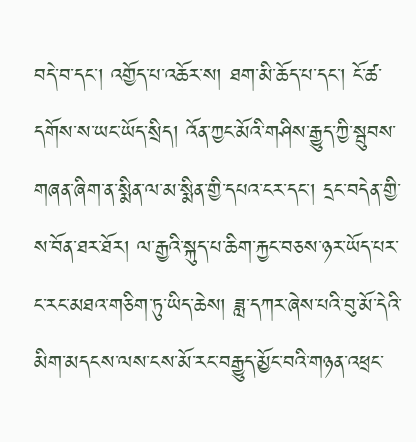བདེ་བ་དང་། འགྱོད་པ་འཆོར་ས། ཐག་མི་ཆོད་པ་དང་། ངོ་ཚ་དགོས་ས་ཡང་ཡོད་སྲིད། འོན་ཀྱང་མོའི་གཤིས་རྒྱུད་ཀྱི་སྦུབས་གཞན་ཞིག་ན་སྨིན་ལ་མ་སྨིན་གྱི་དཔའ་ངར་དང་། དྲང་བདེན་གྱི་ས་བོན་ཐར་ཐོར། ལ་རྒྱའི་སྐུད་པ་ཆིག་རྐྱང་བཅས་ཉར་ཡོད་པར་ང་རང་མཐའ་གཅིག་ཏུ་ཡིད་ཆེས། ཟླ་དཀར་ཞེས་པའི་བུ་མོ་དེའི་མིག་མདངས་ལས་ངས་མོ་རང་བརྒྱུད་མྱོང་བའི་གཉན་འཕྲང་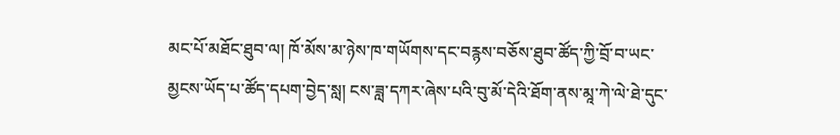མང་པོ་མཐོང་ཐུབ་ལ། ཁོ་མོས་མ་ཉེས་ཁ་གཡོགས་དང་བརྙས་བཅོས་ཐུབ་ཚོད་ཀྱི་བྲོ་བ་ཡང་མྱངས་ཡོད་པ་ཚོད་དཔག་བྱེད་སླ། ངས་ཟླ་དཀར་ཞེས་པའི་བུ་མོ་དེའི་ཐོག་ནས་མཱ་ཀེ་ལེ་ཐེ་དུང་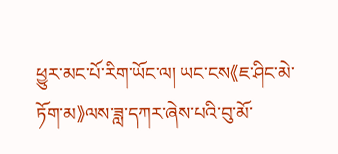ཕྱུར་མང་པོ་རིག་ཡོང་ལ། ཡང་ངས《ཇ་ཤིང་མེ་ཏོག་མ》ལས་ཟླ་དཀར་ཞེས་པའི་བུ་མོ་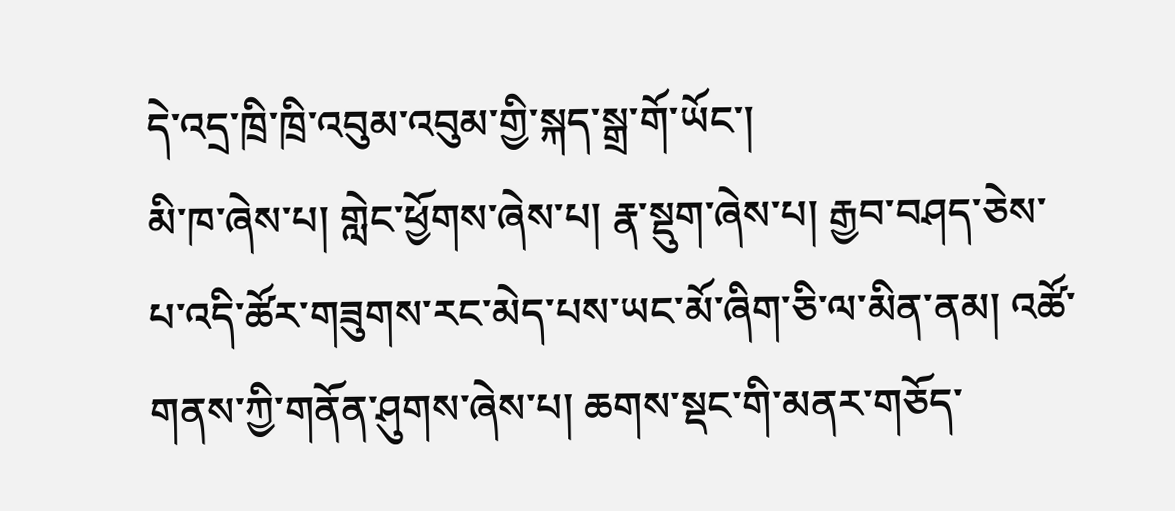དེ་འདྲ་ཁྲི་ཁྲི་འབུམ་འབུམ་གྱི་སྐད་སྒྲ་གོ་ཡོང་།
མི་ཁ་ཞེས་པ། གླེང་ཕྱོགས་ཞེས་པ། རྣ་སྡུག་ཞེས་པ། རྒྱབ་བཤད་ཅེས་པ་འདི་ཚོར་གཟུགས་རང་མེད་པས་ཡང་མོ་ཞིག་ཅི་ལ་མིན་ནམ། འཚོ་གནས་ཀྱི་གནོན་ཤུགས་ཞེས་པ། ཆགས་སྡང་གི་མནར་གཅོད་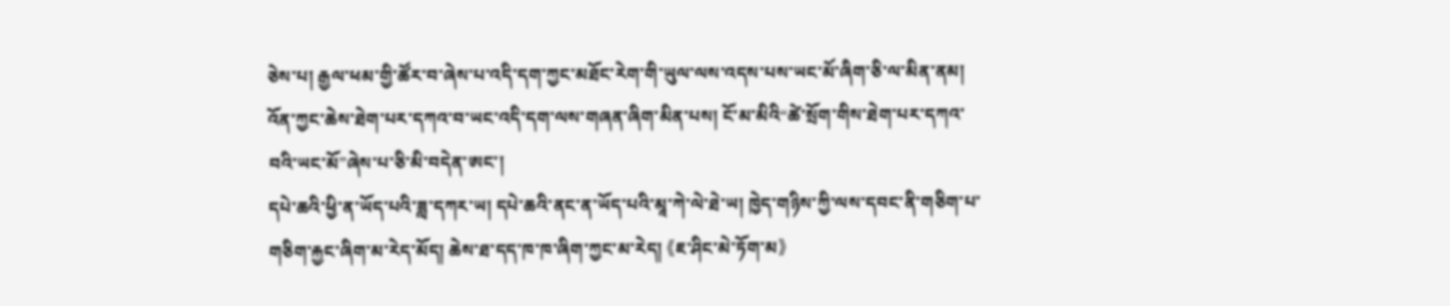ཅེས་པ། རྒྱལ་ཕམ་གྱི་ཚོར་བ་ཞེས་པ་འདི་དག་ཀྱང་མཐོང་རེག་གི་ཡུལ་ལས་འདས་པས་ཡང་མོ་ཞིག་ཅི་ལ་མིན་ནམ། འོན་ཀྱང་ཆེས་ཐེག་པར་དཀའ་བ་ཡང་འདི་དག་ལས་གཞན་ཞིག་མིན་པས། ངོ་མ་མིའི“ཚེ་སྲོག་གིས་ཐེག་པར་དཀའ་བའི་ཡང་མོ”ཞེས་པ་ཅི་མི་བདེན་ཨང་།
དཔེ་ཆའི་ཕྱི་ན་ཡོད་པའི་ཟླ་དཀར་ཡ། དཔེ་ཆའི་ནང་ན་ཡོད་པའི་མཱ་ཀེ་ལེ་ཐེ་ཡ། ཁྱེད་གཉིས་ཀྱི་ལས་དབང་ནི་གཅིག་པ་གཅིག་རྐྱང་ཞིག་མ་རེད་མོད། ཆེས་ཐ་དད་ཁ་ཁ་ཞིག་ཀྱང་མ་རེད། 《ཇ་ཤིང་མེ་ཏོག་མ》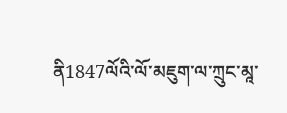ནི1847ལོའི་ལོ་མཇུག་ལ་ཀྲུང་མཱ་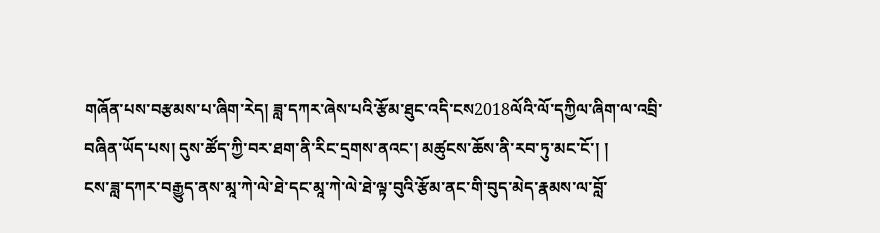གཞོན་པས་བརྩམས་པ་ཞིག་རེད། ཟླ་དཀར་ཞེས་པའི་རྩོམ་ཐུང་འདི་ངས2018ལོའི་ལོ་དཀྱིལ་ཞིག་ལ་འབྲི་བཞིན་ཡོད་པས། དུས་ཚོད་ཀྱི་བར་ཐག་ནི་རིང་དྲགས་ནའང་། མཚུངས་ཆོས་ནི་རབ་ཏུ་མང་ངོ་། །
ངས་ཟླ་དཀར་བརྒྱུད་ནས་མཱ་ཀེ་ལེ་ཐེ་དང་མཱ་ཀེ་ལེ་ཐེ་ལྟ་བུའི་རྩོམ་ནང་གི་བུད་མེད་རྣམས་ལ་བློ་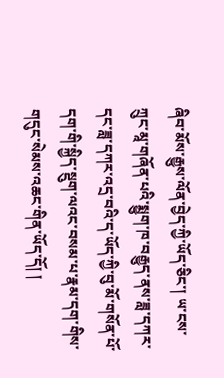ཞིབ་མོས་རྒྱུས་ལོན་བྱེད་ཀྱི་ཡོད་ཅིང་། ཡ་ངས་ཀྲུང་མཱ་གཞོན་པའི་སྨྱུག་ཁ་བརྒྱུད་ནས་ཟླ་དཀར་དང་ཟླ་དཀར་འདྲ་བའི་ད་ཡོད་ཀྱི་བུ་མོ་གསོན་པོ་དག་གི་སྐྱིད་སྡུག་ལའང་བསམ་པ་རྣམ་དག་གིས་གདུང་སེམས་འཆང་གིན་ཡོད་དོ། །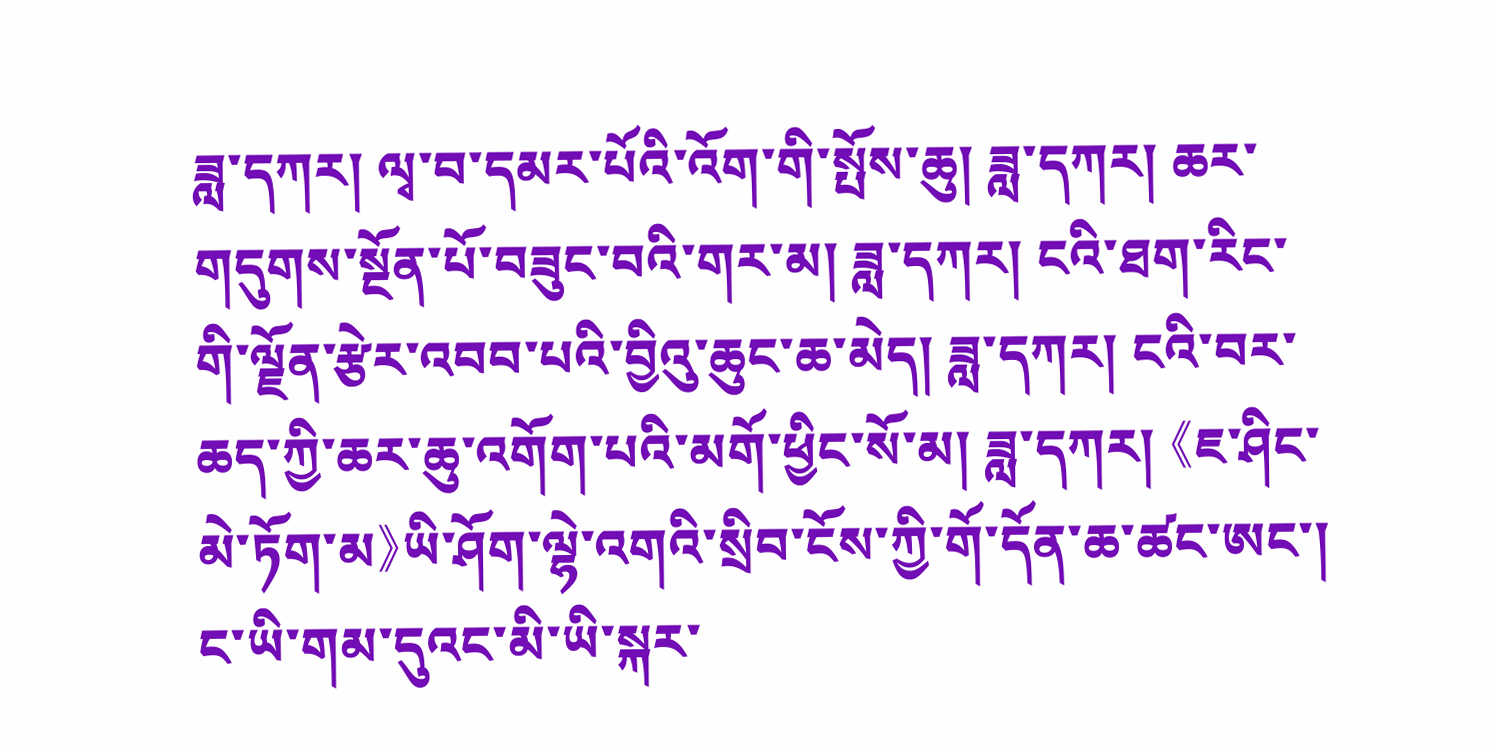ཟླ་དཀར། ལྭ་བ་དམར་པོའི་འོག་གི་སྤོས་ཆུ། ཟླ་དཀར། ཆར་གདུགས་སྔོན་པོ་བཟུང་བའི་གར་མ། ཟླ་དཀར། ངའི་ཐག་རིང་གི་ལྗོན་རྩེར་འབབ་པའི་བྱིའུ་ཆུང་ཆ་མེད། ཟླ་དཀར། ངའི་བར་ཆད་ཀྱི་ཆར་ཆུ་འགོག་པའི་མགོ་ཕྱིང་སོ་མ། ཟླ་དཀར། 《ཇ་ཤིང་མེ་ཏོག་མ》ཡི་ཤོག་ལྷེ་འགའི་སྲིབ་ངོས་ཀྱི་གོ་དོན་ཆ་ཚང་ཨང་།
ང་ཡི་གམ་དུའང་མི་ཡི་སྐར་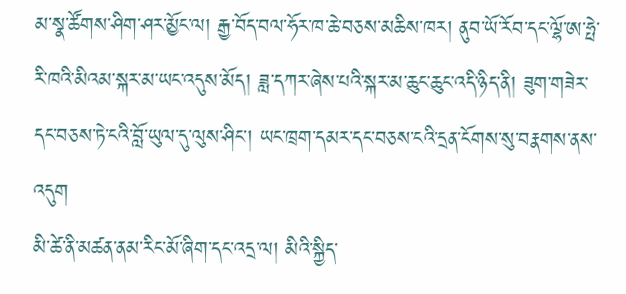མ་སྣ་ཚོགས་ཤིག་ཤར་མྱོང་ལ། རྒྱ་བོད་བལ་ཧོར་ཁ་ཆེ་བཅས་མཆིས་ཁར། ནུབ་ཡོ་རོབ་དང་ལྷོ་ཨ་ཧྥེ་རི་ཁའི་མིའམ་སྐར་མ་ཡང་འདུས་མོད། ཟླ་དཀར་ཞེས་པའི་སྐར་མ་ཆུང་ཆུང་འདི་ཉིད་ནི། ཟུག་གཟེར་དང་བཅས་ཏེ་ངའི་བློ་ཡུལ་དུ་ལུས་ཤིང་། ཡང་ཁྲག་དམར་དང་བཅས་ངའི་དྲན་ངོགས་སུ་བརྣགས་ནས་འདུག
མི་ཚེ་ནི་མཚན་ནམ་རིང་མོ་ཞིག་དང་འདྲ་ལ། མིའི་སྐྱིད་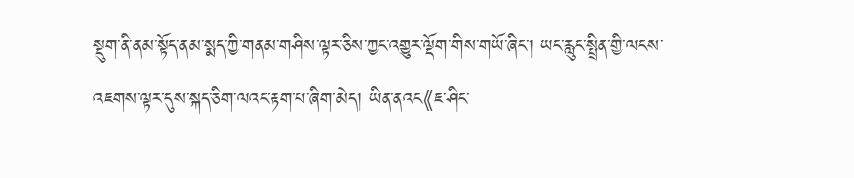སྡུག་ནི་ནམ་སྟོད་ནམ་སྨད་ཀྱི་གནམ་གཤིས་ལྟར་ཅིས་ཀྱང་འགྱུར་ལྡོག་གིས་གཡོ་ཞིང་། ཡང་རླུང་སྤྲིན་གྱི་ལངས་འཇགས་ལྟར་དུས་སྐད་ཅིག་ལའང་རྟག་པ་ཞིག་མེད། ཡིན་ནའང《ཇ་ཤིང་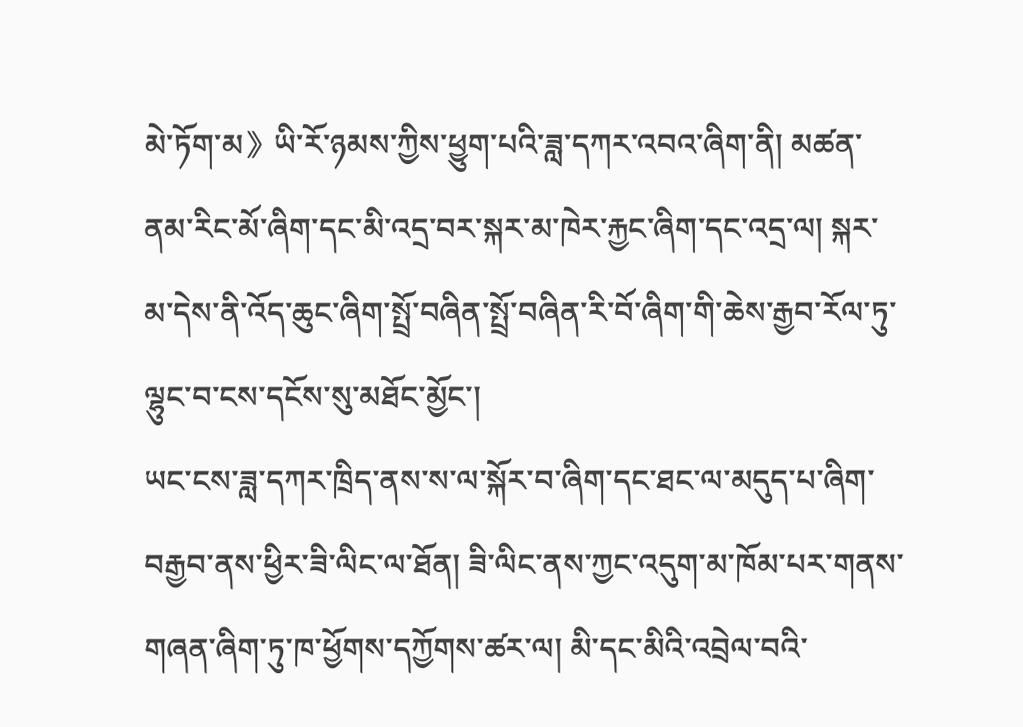མེ་ཏོག་མ》ཡི་རོ་ཉམས་ཀྱིས་ཕྱུག་པའི་ཟླ་དཀར་འབའ་ཞིག་ནི། མཚན་ནམ་རིང་མོ་ཞིག་དང་མི་འདྲ་བར་སྐར་མ་ཁེར་རྐྱང་ཞིག་དང་འདྲ་ལ། སྐར་མ་དེས་ནི་འོད་ཆུང་ཞིག་སྤྲོ་བཞིན་སྤྲོ་བཞིན་རི་བོ་ཞིག་གི་ཆེས་རྒྱབ་རོལ་ཏུ་ལྷུང་བ་ངས་དངོས་སུ་མཐོང་མྱོང་།
ཡང་ངས་ཟླ་དཀར་ཁྲིད་ནས་ས་ལ་སྐོར་བ་ཞིག་དང་ཐང་ལ་མདུད་པ་ཞིག་བརྒྱབ་ནས་ཕྱིར་ཟི་ལིང་ལ་ཐོན། ཟི་ལིང་ནས་ཀྱང་འདུག་མ་ཁོམ་པར་གནས་གཞན་ཞིག་ཏུ་ཁ་ཕྱོགས་དཀྱོགས་ཚར་ལ། མི་དང་མིའི་འབྲེལ་བའི་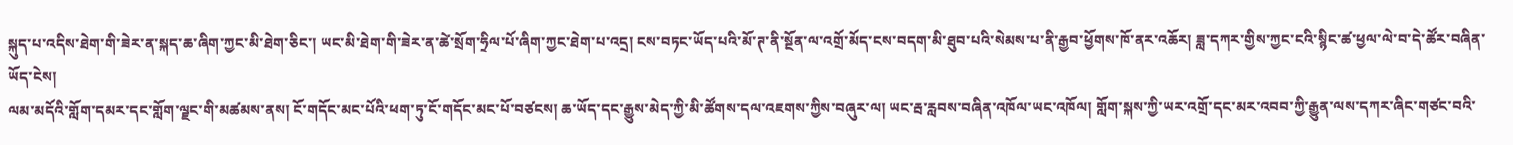སྐུད་པ་འདིས་ཐེག་གི་ཟེར་ན་སྐད་ཆ་ཞིག་ཀྱང་མི་ཐེག་ཅིང་། ཡང་མི་ཐེག་གི་ཟེར་ན་ཚེ་སྲོག་ཧྲིལ་པོ་ཞིག་ཀྱང་ཐེག་པ་འདྲ། ངས་བཏང་ཡོད་པའི་མོ་ཊ་ནི་སྔོན་ལ་འགྲོ་མོད་ངས་བདག་མི་ཐུབ་པའི་སེམས་པ་ནི་རྒྱབ་ཕྱོགས་ཁོ་ནར་འཆོར། ཟླ་དཀར་གྱིས་ཀྱང་ངའི་སྙིང་ཚ་ཕྱལ་ལེ་བ་དེ་ཚོར་བཞིན་ཡོད་ངེས།
ལམ་མདོའི་གློག་དམར་དང་གློག་ལྗང་གི་མཚམས་ནས། ངོ་གདོང་མང་པོའི་ཕག་ཏུ་ངོ་གདོང་མང་པོ་བཙངས། ཆ་ཡོད་དང་རྒྱུས་མེད་ཀྱི་མི་ཚོགས་དལ་འཇགས་ཀྱིས་བཞུར་ལ། ཡང་རྦ་རླབས་བཞིན་འཁོལ་ཡང་འཁོལ། གློག་སྐས་ཀྱི་ཡར་འགྲོ་དང་མར་འབབ་ཀྱི་རྒྱུན་ལས་དཀར་ཞིང་གཙང་བའི་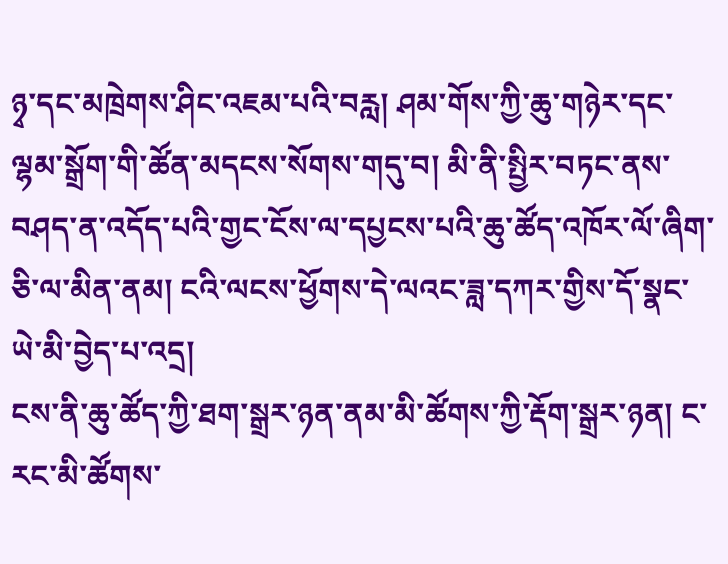ཉྭ་དང་མཁྲེགས་ཤིང་འཇམ་པའི་བརླ། ཤམ་གོས་ཀྱི་ཆུ་གཉེར་དང་ལྷམ་སྒྲོག་གི་ཚོན་མདངས་སོགས་གདུ་བ། མི་ནི་སྤྱིར་བཏང་ནས་བཤད་ན་འདོད་པའི་གྱང་ངོས་ལ་དཔྱངས་པའི་ཆུ་ཚོད་འཁོར་ལོ་ཞིག་ཅི་ལ་མིན་ནམ། ངའི་ལངས་ཕྱོགས་དེ་ལའང་ཟླ་དཀར་གྱིས་དོ་སྣང་ཡེ་མི་བྱེད་པ་འདྲ།
ངས་ནི་ཆུ་ཚོད་ཀྱི་ཐག་སྒྲར་ཉན་ནམ་མི་ཚོགས་ཀྱི་རྡོག་སྒྲར་ཉན། ང་རང་མི་ཚོགས་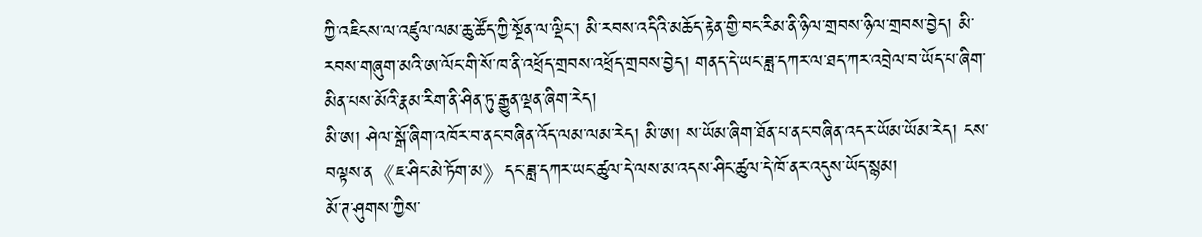ཀྱི་འཇིངས་ལ་འཛུལ་ལམ་ཆུ་ཚོད་ཀྱི་སྔོན་ལ་ལྡིང་། མི་རབས་འདིའི་མཆོད་རྟེན་གྱི་བང་རིམ་ནི་ཉིལ་གྲབས་ཉིལ་གྲབས་བྱེད། མི་རབས་གཞུག་མའི་ཨ་ལོང་གི་སོ་ཁ་ནི་འཕྲོད་གྲབས་འཕྲོད་གྲབས་བྱེད། གནད་དེ་ཡང་ཟླ་དཀར་ལ་ཐད་ཀར་འབྲེལ་བ་ཡོད་པ་ཞིག་མིན་པས་མོའི་རྣམ་རིག་ནི་ཤིན་ཏུ་རྒྱུན་ལྡན་ཞིག་རེད།
མི་ཨ། ཤེལ་སྒོ་ཞིག་འཁོར་བ་ནང་བཞིན་འོད་ལམ་ལམ་རེད། མི་ཨ། ས་ཡོམ་ཞིག་ཐོན་པ་ནང་བཞིན་འདར་ཡོམ་ཡོམ་རེད། ངས་བལྟས་ན《ཇ་ཤིང་མེ་ཏོག་མ》དང་ཟླ་དཀར་ཡང་ཚུལ་དེ་ལས་མ་འདས་ཤིང་ཚུལ་དེ་ཁོ་ནར་འདུས་ཡོད་སྙམ།
མོ་ཊ་ཤུགས་ཀྱིས་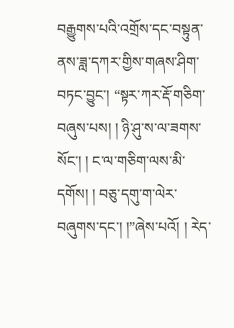བརྒྱུགས་པའི་འགྲོས་དང་བསྟུན་ནས་ཟླ་དཀར་གྱིས་གཞས་ཤིག་བཏང་བྱུང་། “སྟར་ཀར་རྡོ་གཅིག་བཞུས་པས། ། ཉི་ཤུ་ས་ལ་ཟགས་སོང་། ། ང་ལ་གཅིག་ལས་མི་དགོས། ། བཅུ་དགུ་ག་ལེར་བཞུགས་དང་། །”ཞེས་པའོ། ། རེད་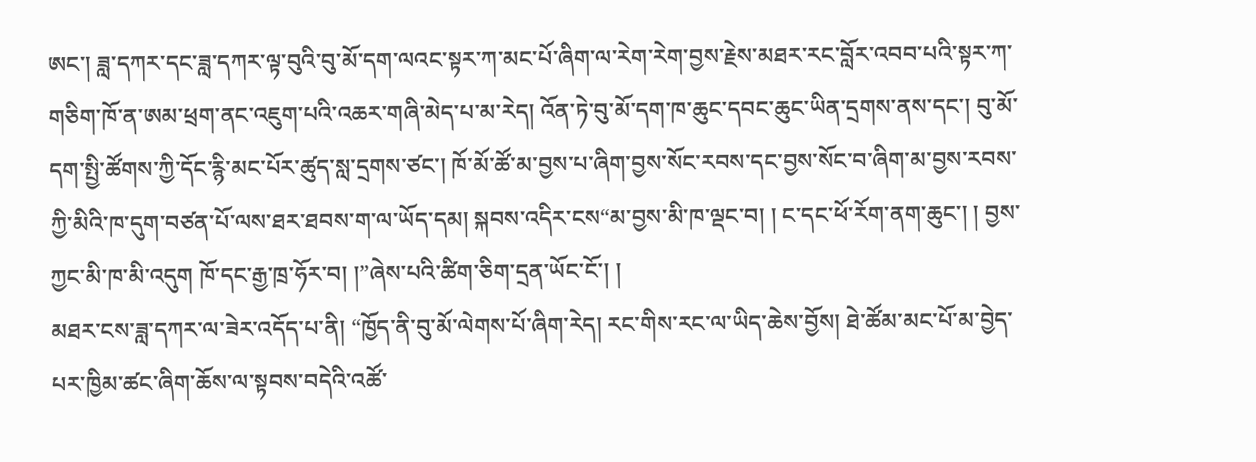ཨང་། ཟླ་དཀར་དང་ཟླ་དཀར་ལྟ་བུའི་བུ་མོ་དག་ལའང་སྟར་ཀ་མང་པོ་ཞིག་ལ་རེག་རེག་བྱས་རྗེས་མཐར་རང་བློར་འབབ་པའི་སྟར་ཀ་གཅིག་ཁོ་ན་ཨམ་ཕྲག་ནང་འཇུག་པའི་འཆར་གཞི་མེད་པ་མ་རེད། འོན་ཏེ་བུ་མོ་དག་ཁ་ཆུང་དབང་ཆུང་ཡིན་དྲགས་ནས་དང་། བུ་མོ་དག་སྤྱི་ཚོགས་ཀྱི་དོང་རྙི་མང་པོར་ཚུད་སླ་དྲགས་ཙང་། ཁོ་མོ་ཚོ་མ་བྱས་པ་ཞིག་བྱས་སོང་རབས་དང་བྱས་སོང་བ་ཞིག་མ་བྱས་རབས་ཀྱི་མིའི་ཁ་དུག་བཙན་པོ་ལས་ཐར་ཐབས་ག་ལ་ཡོད་དམ། སྐབས་འདིར་ངས“མ་བྱས་མི་ཁ་ལྡང་བ། ། ང་དང་ཕོ་རོག་ནག་ཆུང་། ། བྱས་ཀྱང་མི་ཁ་མི་འདུག ཁོ་དང་རྒྱ་ཁྲ་ཧོར་བ། །”ཞེས་པའི་ཚིག་ཅིག་དྲན་ཡོང་ངོ་། །
མཐར་ངས་ཟླ་དཀར་ལ་ཟེར་འདོད་པ་ནི། “ཁྱོད་ནི་བུ་མོ་ལེགས་པོ་ཞིག་རེད། རང་གིས་རང་ལ་ཡིད་ཆེས་བྱོས། ཐེ་ཚོམ་མང་པོ་མ་བྱེད་པར་ཁྱིམ་ཚང་ཞིག་ཆོས་ལ་སྟབས་བདེའི་འཚོ་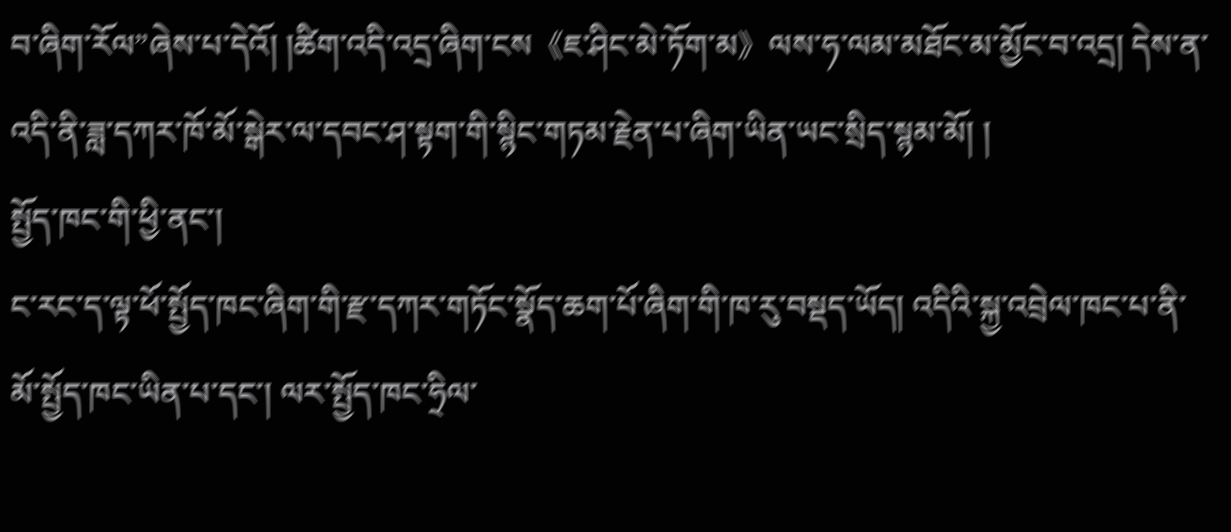བ་ཞིག་རོལ”ཞེས་པ་དེའོ། །ཚིག་འདི་འདྲ་ཞིག་ངས《ཇ་ཤིང་མེ་ཏོག་མ》ལས་ཧ་ལམ་མཐོང་མ་མྱོང་བ་འདྲ། དེས་ན་འདི་ནི་ཟླ་དཀར་ཁོ་མོ་སྒེར་ལ་དབང་ཤ་སྟག་གི་སྙིང་གཏམ་རྗེན་པ་ཞིག་ཡིན་ཡང་སྲིད་སྙམ་མོ། །
སྤྱོད་ཁང་གི་ཕྱི་ནང་།
ང་རང་ད་ལྟ་ཕོ་སྤྱོད་ཁང་ཞིག་གི་རྫ་དཀར་གཏོང་སྣོད་ཆག་པོ་ཞིག་གི་ཁ་རུ་བསྡད་ཡོད། འདིའི་སྐྱ་འབྲེལ་ཁང་པ་ནི་མོ་སྤྱོད་ཁང་ཡིན་པ་དང་། ལར་སྤྱོད་ཁང་ཧྲིལ་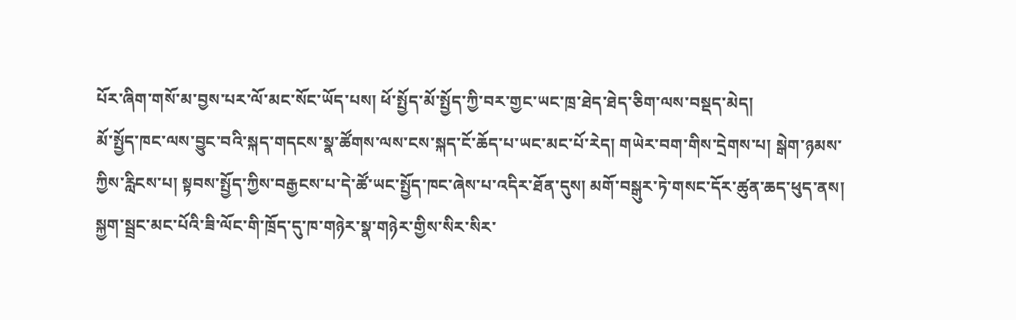པོར་ཞིག་གསོ་མ་བྱས་པར་ལོ་མང་སོང་ཡོད་པས། ཕོ་སྤྱོད་མོ་སྤྱོད་ཀྱི་བར་གྱང་ཡང་ཁྲ་ཐེད་ཐེད་ཅིག་ལས་བསྡད་མེད།
མོ་སྤྱོད་ཁང་ལས་བྱུང་བའི་སྐད་གདངས་སྣ་ཚོགས་ལས་ངས་སྐད་ངོ་ཆོད་པ་ཡང་མང་པོ་རེད། གཡེར་བག་གིས་དྲེགས་པ། སྒེག་ཉམས་ཀྱིས་རླིངས་པ། སྟབས་སྤྱོད་ཀྱིས་བརྒྱངས་པ་དེ་ཚོ་ཡང་སྤྱོད་ཁང་ཞེས་པ་འདིར་ཐོན་དུས། མགོ་བསྒུར་ཏེ་གསང་དོར་ཚུན་ཆད་ཕུད་ནས། སྐྱག་སྦྲང་མང་པོའི་ཟི་ལོང་གི་ཁྲོད་དུ་ཁ་གཉེར་སྣ་གཉེར་གྱིས་སིར་སིར་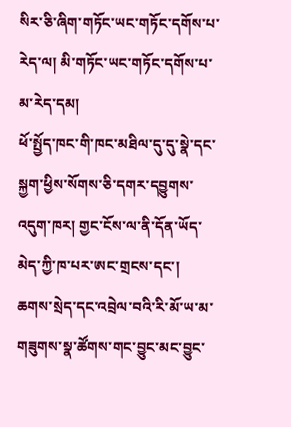སིར་ཅི་ཞིག་གཏོང་ཡང་གཏོང་དགོས་པ་རེད་ལ། མི་གཏོང་ཡང་གཏོང་དགོས་པ་མ་རེད་དམ།
ཕོ་སྤྱོད་ཁང་གི་ཁང་མཐིལ་དུ་དུ་སྣེ་དང་སྐྱག་ཕྱིས་སོགས་ཅི་དགར་དབྱུགས་འདུག་ཁར། གྱང་ངོས་ལ་ནི་དོན་ཡོད་མེད་ཀྱི་ཁ་པར་ཨང་གྲངས་དང་། ཆགས་སྲེད་དང་འབྲེལ་བའི་རི་མོ་ཡ་མ་གཟུགས་སྣ་ཚོགས་གང་བྱུང་མང་བྱུང་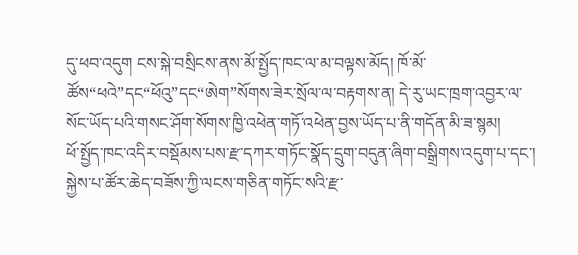དུ་ཕབ་འདུག ངས་སྐེ་བསྲིངས་ནས་མོ་སྤྱོད་ཁང་ལ་མ་བལྟས་མོད། ཁོ་མོ་ཚོས“ཕའེ”དང“ཕོའུ”དང“ཨེག”སོགས་ཟེར་སྲོལ་ལ་བརྟགས་ན། དེ་རུ་ཡང་ཁྲག་འབྱར་ལ་སོང་ཡོད་པའི་གསང་ཤོག་སོགས་ཁྱི་འཕེན་གཏོ་འཕེན་བྱས་ཡོད་པ་ནི་གདོན་མི་ཟ་སྙམ།
ཕོ་སྤྱོད་ཁང་འདིར་བསྡོམས་པས་རྫ་དཀར་གཏོང་སྣོད་དྲུག་བདུན་ཞིག་བསྒྲིགས་འདུག་པ་དང་། སྐྱེས་པ་ཚོར་ཆེད་བཟོས་ཀྱི་ལངས་གཅིན་གཏོང་སའི་རྫ་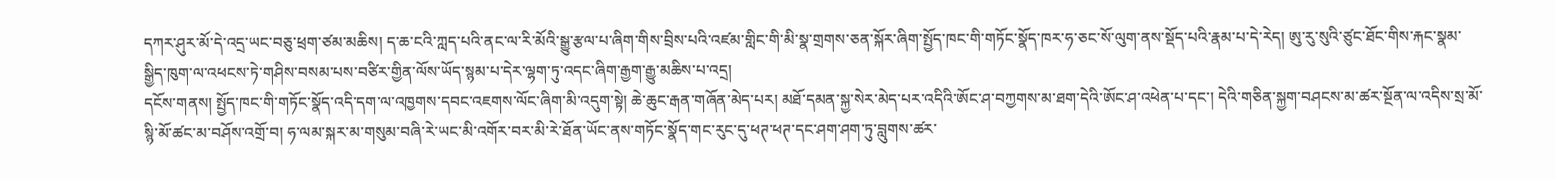དཀར་ཤུར་མོ་དེ་འདྲ་ཡང་བཅུ་ཕྲག་ཙམ་མཆིས། ད་ཆ་ངའི་ཀླད་པའི་ནང་ལ་རི་མོའི་སྒྱུ་རྩལ་པ་ཞིག་གིས་བྲིས་པའི་འཛམ་གླིང་གི་མི་སྣ་གྲགས་ཅན་སྐོར་ཞིག་སྤྱོད་ཁང་གི་གཏོང་སྣོད་ཁར་ཧ་ཅང་སོ་ལུག་ནས་སྡོད་པའི་རྣམ་པ་དེ་རེད། ཨུ་རུ་སུའི་ཙུང་ཐོང་གིས་རྐང་སྣམ་སྒྱིད་ཁུག་ལ་འཕངས་ཏེ་གཤིས་བསམ་པས་བཙིར་གྱིན་ལོས་ཡོད་སྙམ་པ་དེར་ལྷག་ཏུ་འདང་ཞིག་རྒྱག་རྒྱུ་མཆིས་པ་འདྲ།
དངོས་གནས། སྤྱོད་ཁང་གི་གཏོང་སྣོད་འདི་དག་ལ་འཁྱགས་དབང་འཇགས་ལོང་ཞིག་མི་འདུག་སྟེ། ཆེ་ཆུང་རྒན་གཞོན་མེད་པར། མཐོ་དམན་སྐྱ་སེར་མེད་པར་འདིའི་ཨོང་ཤ་བཀྱགས་མ་ཐག་དེའི་ཨོང་ཤ་འཕེན་པ་དང་། དེའི་གཅིན་སྐྱག་བཤངས་མ་ཚར་སྔོན་ལ་འདིས་སྲ་མོ་སྙི་མོ་ཚང་མ་བཤོས་འགྲོ་བ། ཧ་ལམ་སྐར་མ་གསུམ་བཞི་རེ་ཡང་མི་འགོར་བར་མི་རེ་ཐོན་ཡོང་ནས་གཏོང་སྣོད་གང་རུང་དུ་ཕཊ་ཕཊ་དང་ཤག་ཤག་ཏུ་བླུགས་ཚར་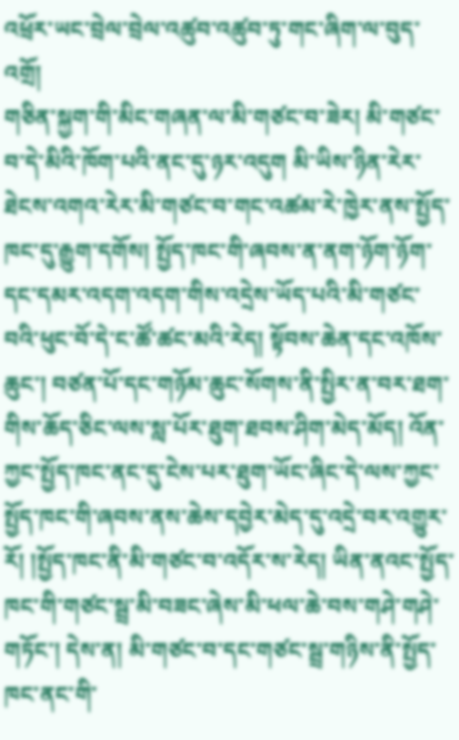འཕྲོར་ཡང་བྲེལ་བྲེལ་འཚུབ་འཚུབ་ཏུ་གང་ཞིག་ལ་བུད་འགྲོ།
གཅིན་སྐྱག་གི་མིང་གཞན་ལ་མི་གཙང་བ་ཟེར། མི་གཙང་བ་དེ་མིའི་ཁོག་པའི་ནང་དུ་ཉར་འདུག མི་ཡིས་ཉིན་རེར་ཐེངས་འགའ་རེར་མི་གཙང་བ་གང་འཚམ་རེ་ཁྱེར་ནས་སྤྱོད་ཁང་དུ་རྒྱུག་དགོས། སྤྱོད་ཁང་གི་ཞབས་ན་ནག་ཉོག་ཉོག་དང་དམར་འདག་འདག་གིས་འདྲེས་ཡོད་པའི་མི་གཙང་བའི་ཕུང་བོ་དེ་ང་ཚོ་ཚང་མའི་རེད། སྟོབས་ཆེན་དང་འཁོས་ཆུང་། བཙན་པོ་དང་གཉོམ་ཆུང་སོགས་ནི་སྤྱིར་ན་བར་ཐག་གིས་ཆོད་ཅིང་ལས་སླ་པོར་ཐུག་ཐབས་ཤིག་མེད་མོད། འོན་ཀྱང་སྤྱོད་ཁང་ནང་དུ་ངེས་པར་ཐུག་ཡོང་ཞིང་དེ་ལས་ཀྱང་སྤྱོད་ཁང་གི་ཞབས་ནས་ཆེས་དབྱེར་མེད་དུ་འདྲེ་བར་འགྱུར་རོ། །སྤྱོད་ཁང་ནི་མི་གཙང་བ་འདོར་ས་རེད། ཡིན་ནའང་སྤྱོད་ཁང་གི་གཙང་སྦྲ་མི་བཟང་ཞེས་མི་ཕལ་ཆེ་བས་གཤེ་གཤེ་གཏོང་། དེས་ན། མི་གཙང་བ་དང་གཙང་སྦྲ་གཉིས་ནི་སྤྱོད་ཁང་ནང་གི་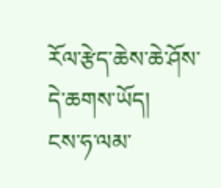རོལ་རྩེད་ཆེས་ཆེ་ཤོས་དེ་ཆགས་ཡོད།
ངས་ཧ་ལམ་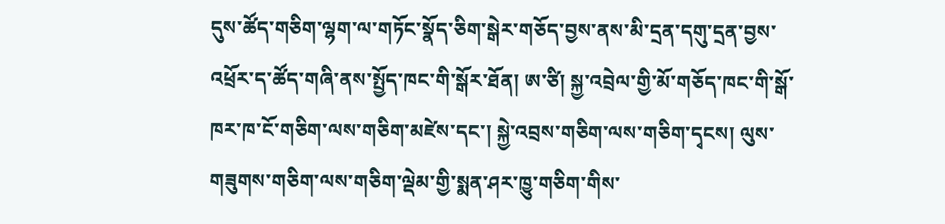དུས་ཚོད་གཅིག་ལྷག་ལ་གཏོང་སྣོད་ཅིག་སྒེར་གཅོད་བྱས་ནས་མི་དྲན་དགུ་དྲན་བྱས་འཕྲོར་ད་ཚོད་གཞི་ནས་སྤྱོད་ཁང་གི་སྒོར་ཐོན། ཨ་ཙི། སྐྱ་འབྲེལ་གྱི་མོ་གཅོད་ཁང་གི་སྒོ་ཁར་ཁ་ངོ་གཅིག་ལས་གཅིག་མཛེས་དང་། སྐྱེ་འབྲས་གཅིག་ལས་གཅིག་དྭངས། ལུས་གཟུགས་གཅིག་ལས་གཅིག་ལྡེམ་གྱི་སྨན་ཤར་ཁྱུ་གཅིག་གིས་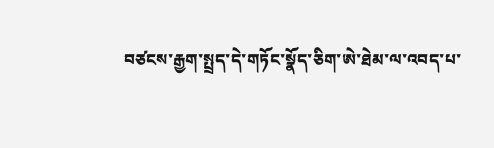བཙངས་རྒྱག་སྤྲད་དེ་གཏོང་སྣོད་ཅིག་ཨེ་ཐེམ་ལ་འབད་པ་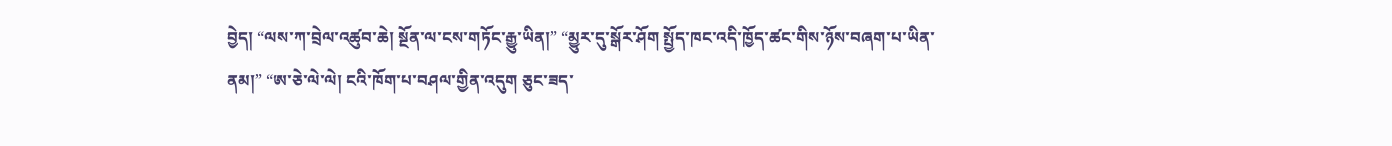བྱེད། “ལས་ཀ་བྲེལ་འཚུབ་ཆེ། སྔོན་ལ་ངས་གཏོང་རྒྱུ་ཡིན།” “མྱུར་དུ་སྒོར་ཤོག སྤྱོད་ཁང་འདི་ཁྱོད་ཚང་གིས་ཉོས་བཞག་པ་ཡིན་ནམ།” “ཨ་ཅེ་ལེ་ལེ། ངའི་ཁོག་པ་བཤལ་གྱིན་འདུག ཅུང་ཟད་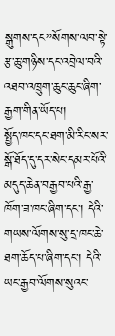སྒུགས་དང”སོགས་ལབ་སྟེ་རྩ་ཆུ་གཉིས་དང་འབྲེལ་བའི་འཐབ་འཁྲུག་ཆུང་ཆུང་ཞིག་རྒྱག་གིན་ཡོད་པ།
སྤྱོད་ཁང་དང་ཐག་མི་རིང་སར་སྒོ་ཐོད་དུ་དར་སེང་དམར་པོའི་མདུད་ཆེན་བརྒྱབ་པའི་རྒྱ་ཁོག་ཟ་ཁང་ཞིག་དང་། དེའི་གཡས་ལོགས་སུ་དྲ་ཁང་ཆེ་ཐག་ཆོད་པ་ཞིག་དང་། དེའི་ཡང་རྒྱབ་ལོགས་སུའང་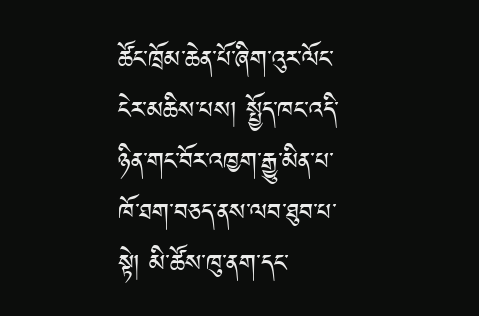ཚོང་ཁྲོམ་ཆེན་པོ་ཞིག་འུར་ལོང་ངེར་མཆིས་པས། སྤྱོད་ཁང་འདི་ཉིན་གང་བོར་འཁྱག་རྒྱུ་མིན་པ་ཁོ་ཐག་བཅད་ནས་ལབ་ཐུབ་པ་སྟེ། མི་ཚོས་ཁུ་ནག་དང་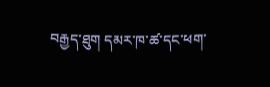བརྒྱད་ཐུག དམར་ཁ་ཚ་དང་ཕག་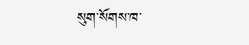སུག་སོགས་ཁ་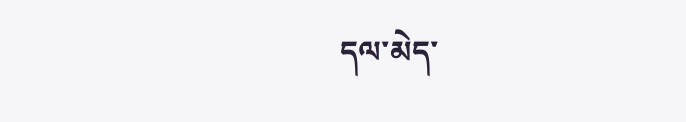དལ་མེད་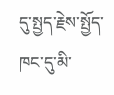དུ་སྤྱད་རྗེས་སྤྱོད་ཁང་དུ་མི་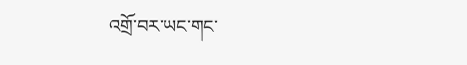འགྲོ་བར་ཡང་གང་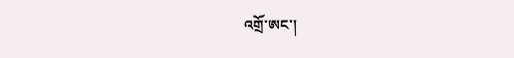འགྲོ་ཨང་།